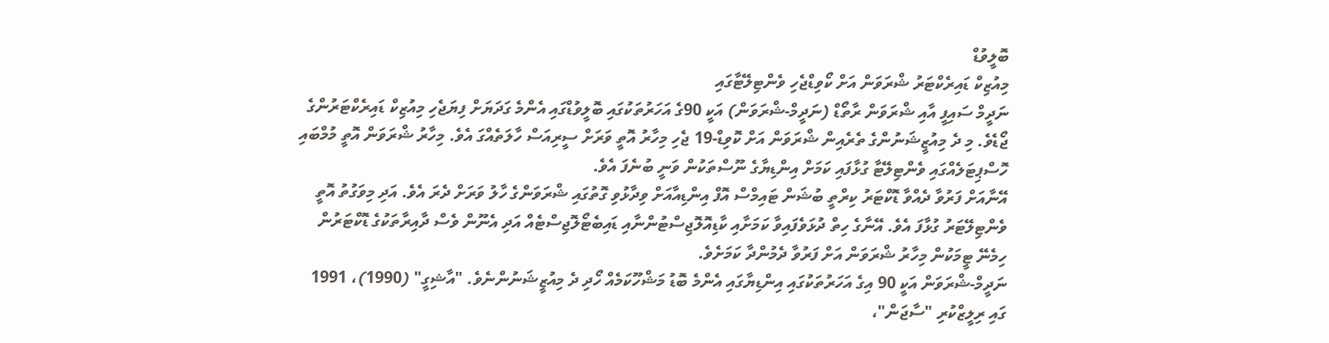ބޮލީވުޑް
މިއުޒިކް ޑައިރެކްޓަރު ޝްރަވަން އަށް ކޯވިޑްޖެހި ވެންޓިލޭޓާގައި
ނަދީމް ސައިފީ އާއި ޝްރަވަން ރާތޯޑް (ނަދީމް-ޝްރަވަން) އަކީ 90ގެ އަހަރުތަކުގައި ބޮލީވުޑްގައި އެންމެ ގަދަޔަށް ފިޔަޖެހި މިއުޒިކް ޑައިރެކްޓަރުންގެ ޖޯޑެވެ. މި ދެ މިއުޒީޝަނުންގެ ތެރެއިން ޝްރަވަން އަށް ކޮވިޑް-19 ޖެހި މިހާރު އޮތީ ވަރަށް ސީރިއަސް ހާލަތެއްގަ އެވެ. މިހާރު ޝްރަވަން އޮތީ މުމްބައި ހޮސްޕިޓަލެއްގައި ވެންޓިލޭޓާ ގުޅާފައި ކަމަށް އިންޑިޔާގެ ނޫސްތަކުން ވަނީ ބުނެފަ އެވެ.
އޭނާއަށް ފަރުވާ ދެއްވާ ޑޮކްޓަރު ކިރްތީ ބުޝަން ޓައިމްސް އޮފް އިންޑިއާއަށް ވިދާޅުވި ގޮތުގައި ޝްރަވަންގެ ހާލު ވަރަށް ދެރަ އެވެ. އަދި މިވަގުތު އޮތީ ވެންޓިލޭޓަރު ގުޅާފަ އެވެ. އޭނާގެ ހިތް ދުޅަވެފައިވާ ކަމަށާއި ކާޑިއޮލޮޖިސްޓުންނާއި ޑައިބެޓޯލޮޖިސްޓެއް އަދި އެނޫން ވެސް ދާއިރާތަކުގެ ޑޮކްޓަރުން ހިމެނޭ ޓީމަކުން މިހާރު ޝްރަވަން އަށް ފަރުވާ ދެމުންދާ ކަމަށެވެ.
ނަދީމް-ޝްރަވަން އަކީ 90 އިގެ އަހަރުތަކުގައި އިންޑިޔާގައި އެންމެ ބޮޑު މަޝްހޫކަމެއް ހޯދި ދެ މިއުޒީޝަނުންނެވެ. "އާޝިގީ" (1990)، 1991 ގައި ރިލީޒްކުރި "ސާޖަން"،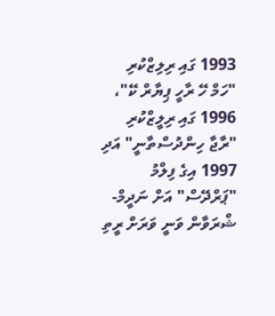1993 ގައި ރިލިޒްކުރި "ހަމް ހޭ ރާހީ ޕިޔާރް ކޭ"، 1996 ގައި ރިލީޒްކުރި "ރާޖާ ހިންދުސްތާނީ" އަދި 1997 އިގެ ފިލްމު "ޕަރްދޭސް" އަށް ނަދީމް-ޝްރަވާން ވަނީ ވަރަށް ރީތި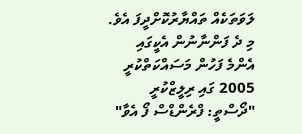ލަވަތަކެއް ތައްޔާރުކޮށްދީފަ އެވެ.
މި ދެ ފަންނާނުން އެކީގައި އެންމެ ފަހުން މަސައްކަތްކުރީ 2005 ގައި ރިލީޒްކުރީ "ދޯސްތީ: ފްރެންޑްސް ފޯ އެވާ"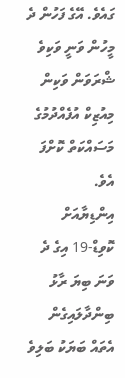ގައެވެ. އޭގެ ފަހުން ދެ މީހުން ވަނީ ވަކިވެ ޝްރަވަން ވަކިން މިއުޒިކް އުފެއްދުމުގެ މަސައްކަތް ކޮށްފަ އެވެ.
އިންޑިޔާއަށް ކޮވިޑް-19 އިގެ ދެ ވަނަ ބިޔަ ރާޅު ބިންދާލައިގެން އެތައް ބަޔަކު ބަލިވެ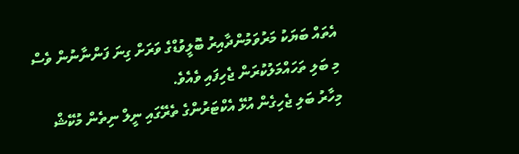އެތައް ބަޔަކު މަރުވަމުންދާއިރު ބޮލީވުޑްގެ ވަރަށް ގިނަ ފަންނާނުން ވެސް މި ބަލި ތަހައްމަލުކުރަން ޖެހިފައި ވެއެވެ.
މިހާރު ބަލި ޖެހިގެން އުޅޭ އެކްޓަރުންގެ ތެރޭގައި ނީލް ނިތެން މުކޭޝް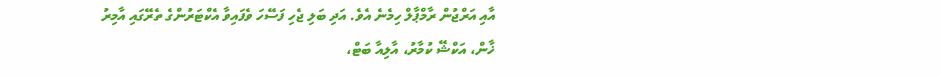އާއި އަރްޖުން ރާމްޕާލް ހިމެނެ އެވެ. އަދި ބަލި ޖެހި ފަސޭހަ ވެފައިވާ އެކްޓަރުންގެ ތެރޭގައި އާމިރު ޚާން، އަކްޝޭ ކުމާރު، އާލިއާ ބަޓް،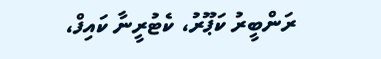ރަންބީރު ކަޕޫރު، ކެޓުރީނާ ކައިފް،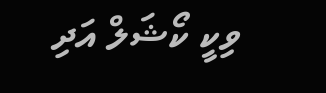ވިކީ ކޯޝަލް އަދި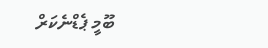ބޫމީ ޕެޑްނެކަރް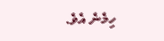ހިމެނެ އެވެ.